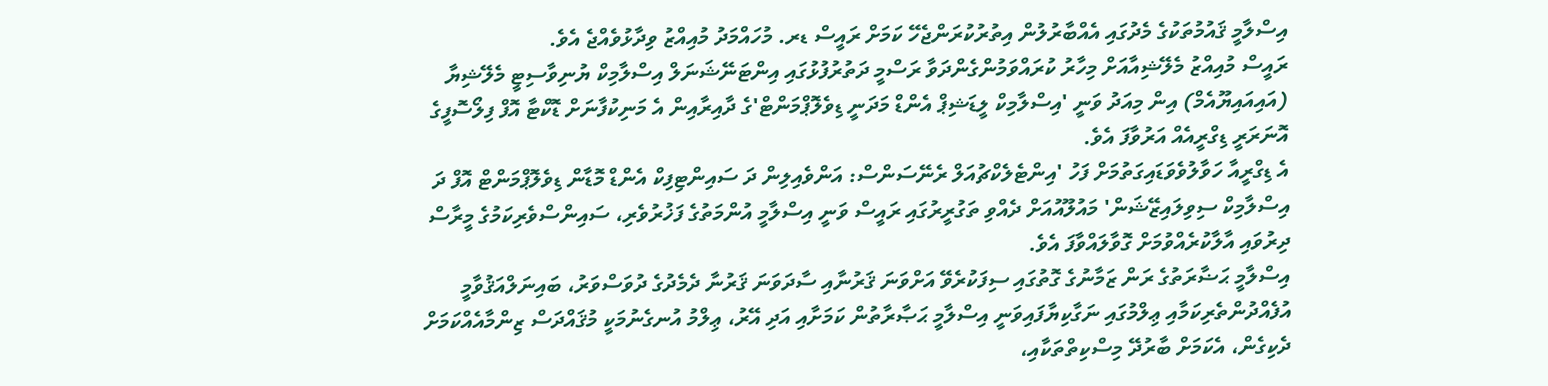އިސްލާމީ ޤައުމުތަކުގެ މެދުގައި އެއްބާރުލުން އިތުރުކުރަންޖެހޭ ކަމަށް ރައީސް ޑރ. މުހައްމަދު މުއިއްޒު ވިދާޅުވެއްޖެ އެވެ.
ރައީސް މުއިއްޒު މެލޭޝިއާއަށް މިހާރު ކުރައްވަމުންގެންދަވާ ރަސްމީ ދަތުރުފުޅުގައި އިންޓަނޭޝަނަލް އިސްލާމިކް ޔުނިވާސިޓީ މެލޭޝިޔާ (އައިއައިޔޫއެމް) އިން މިއަދު ވަނީ 'އިސްލާމިކް ލީޑަޝިޕް އެންޑް މަދަނީ ޑިވެލޮޕްމަންޓް'ގެ ދާއިރާއިން އެ މަނިކުފާނަށް ޑޮކްޓާ އޮފް ފިލޯސޮފީގެ އޮނަރަރީ ޑިގްރީއެއް އަރުވާފަ އެވެ.
އެ ޑިގްރީއާ ހަވާލުވެވަޑައިގަތުމަށް ފަހު 'އިންޓެލެކްޗުއަލް ރެނޭސަންސް: އަންވެއިލިން ދަ ސައިންޓިފިކް އެންޑް މޮޑާން ޑިވެލޮޕްމަންޓް އޮފް ދަ އިސްލާމިކް ސިވިލައިޒޭޝަން' މައުލޫއުއަށް ދެއްވި ތަގުރީރުގައި ރައީސް ވަނީ އިސްލާމީ އުންމަތުގެ ފަޚުރުވެރި، ސައިންސްވެރިކަމުގެ މީރާސް ދިރުވައި އާލާކުރެއްވުމަށް ގޮވާލައްވާފަ އެވެ.
އިސްލާމީ ޙަޟާރަތުގެ ރަން ޒަމާނުގެ ގޮތުގައި ސިފަކުރެވޭ އަށްވަނަ ޤަރުނާއި ސާދަވަނަ ޤަރުނާ ދެމެދުގެ ދުވަސްވަރު، ބައިނަލްއަޤުވާމީ އުފެއްދުންތެރިކަމާއި ޢިލްމުގައި ނަގާކިޔާފައިވަނީ އިސްލާމީ ޙަޞާރާތުން ކަމަށާއި އަދި އޭރު، ޢިލްމު އުނގެނުމަކީ މުޤައްދަސް ޒިންމާއެއްކަމަށް ދެކިގެން، އެކަމަށް ބާރުދޭ މިސްކިތްތަކާއި،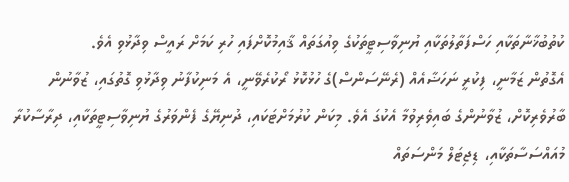ކުތުބުޚާނާތަކާއި ހަސްފަތާލުތަކާއި ޔުނިވާސިޓީތަކުގެ ވިއުގަތައް ޤާއިމުކޮށްފައި ހުރި ކަމަށް ރައީސް ވިދާޅުވި އެވެ.
އެގޮތުން ޒަމާނީ، ފިކުރީ ނަހަޟާއެއް (ރެނޭސަންސް)ގެ ހުޅުކޮޅު ރޯކުރެވޭނީ، އެ މަނިކުފާނު ވިދާޅުވި ގޮތުގައި، ޒުވާނުން ބާރުވެރިކޮށް، ޒުވާނުންގެ ބައިވެރިވުމާ އެކުގަ އެވެ. މިކަން ކުރުމަށްޓަކައި، ދުނިޔޭގެ ފެންވަރުގެ ޔުނިވާސިޓީތަކާއި، ދިރާސާކުރާ މުއައްސަސާތަކާއި، ޑިޖިޓަލް މަންސަތައް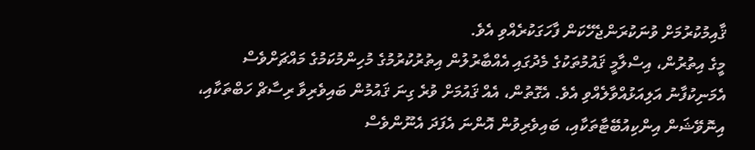ޤާއިމުކުރުމަށް ވުނަކުރަންޖެހޭކަން ފާހަގަކުރެއްވި އެވެ.
މީގެ އިތުރުން، އިސްލާމީ ޤައުމުތަކުގެ މެދުގައި އެއްބާރުލުން އިތުރުކުރުމުގެ މުހިންމުކަމުގެ މައްޗަށްވެސް އެމަނިކުފާނު އަލިއަޅުއްވާލެއްވި އެވެ. އެގޮތުން، އެއް ޤައުމަށް ވުރެ ގިނަ ޤައުމުން ބައިވެރިވާ ރިސާޗް ހަބްތަކާއި، އިނޮވޭޝަން އިންކިއުބޭޓާތަކާއި، ބައިވެރިވުން އޮންނަ އެފަދަ އެނޫންވެސް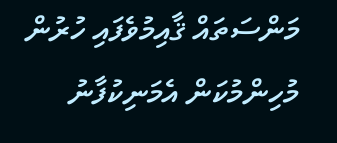މަންސަތައް ޤާއިމުވެފައި ހުރުން މުހިންމުކަން އެމަނިކުފާނު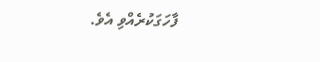ފާހަގަކުރެއްވި އެވެ.